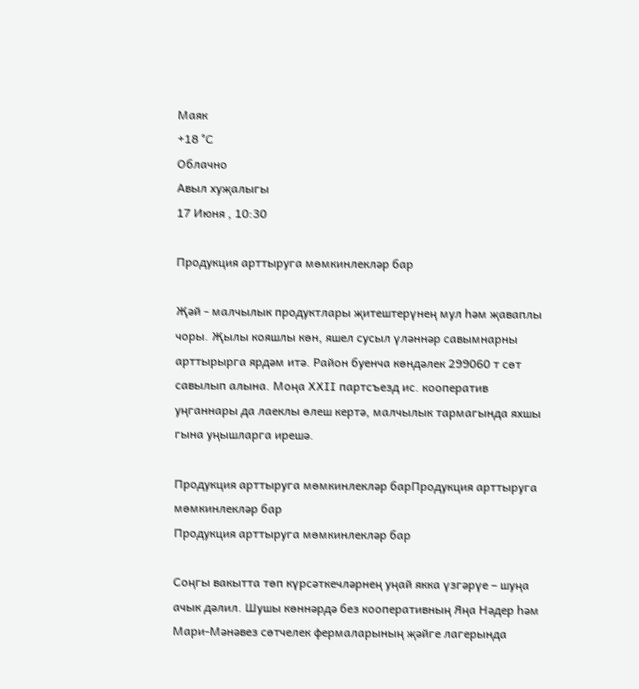Маяк
+18 °С
Облачно
Авыл хуҗалыгы
17 Июня , 10:30

Продукция арттыруга мөмкинлекләр бар

Җәй - малчылык продуктлары җитештерүнең мул һәм җаваплы чоры. Җылы кояшлы көн, яшел сусыл үләннәр савымнарны арттырырга ярдәм итә. Район буенча көндәлек 299060 т сөт савылып алына. Моңа XXII партсъезд ис. кооператив уңганнары да лаеклы өлеш кертә, малчылык тармагында яхшы гына уңышларга ирешә.

Продукция арттыруга мөмкинлекләр барПродукция арттыруга мөмкинлекләр бар
Продукция арттыруга мөмкинлекләр бар

Соңгы вакытта төп күрсәткечләрнең уңай якка үзгәрүе – шуңа ачык дәлил. Шушы көннәрдә без кооперативның Яңа Нәдер һәм Мари-Мәнәвез сөтчелек фермаларының җәйге лагерында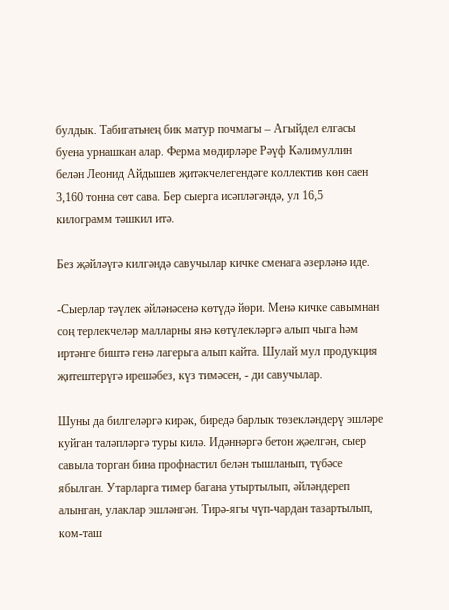булдык. Табигатьнең бик матур почмагы – Агыйдел елгасы буена урнашкан алар. Ферма мөдирләре Рәүф Кәлимуллин белән Леонид Айдышев җитәкчелегендәге коллектив көн саен 3,160 тонна сөт сава. Бер сыерга исәпләгәндә, ул 16,5 килограмм тәшкил итә.

Без җәйләүгә килгәндә савучылар кичке сменага әзерләнә иде.

-Сыерлар тәүлек әйләнәсенә көтүдә йөри. Менә кичке савымнан соң терлекчеләр малларны янә көтүлекләргә алып чыга һәм иртәнге биштә генә лагерьга алып кайта. Шулай мул продукция җитештерүгә ирешәбез, күз тимәсен, - ди савучылар.

Шуны да билгеләргә кирәк, биредә барлык төзекләндерү эшләре куйган таләпләргә туры килә. Идәннәргә бетон җәелгән, сыер савыла торган бина профнастил белән тышланып, түбәсе ябылган. Утарларга тимер багана утыртылып, әйләндереп алынган, улаклар эшләнгән. Тирә-ягы чүп-чардан тазартылып, ком-таш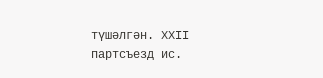түшәлгән. XXII партсъезд ис.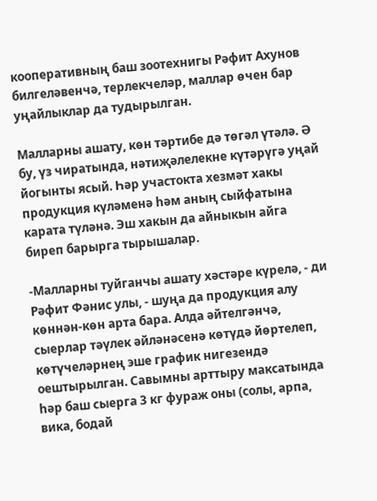кооперативның баш зоотехнигы Рәфит Ахунов билгеләвенчә, терлекчеләр, маллар өчен бар уңайлыклар да тудырылган.

Малларны ашату, көн тәртибе дә төгәл үтәлә. Ә бу, үз чиратында, нәтиҗәлелекне күтәрүгә уңай йогынты ясый. Һәр участокта хезмәт хакы продукция күләменә һәм аның сыйфатына карата түләнә. Эш хакын да айныкын айга биреп барырга тырышалар.

-Малларны туйганчы ашату хәстәре күрелә, - ди Рәфит Фәнис улы, - шуңа да продукция алу көннән-көн арта бара. Алда әйтелгәнчә, сыерлар тәүлек әйләнәсенә көтүдә йөртелеп, көтүчеләрнең эше график нигезендә оештырылган. Савымны арттыру максатында һәр баш сыерга 3 кг фураж оны (солы, арпа, вика, бодай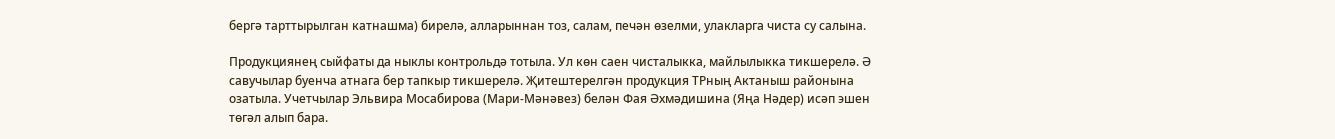бергә тарттырылган катнашма) бирелә, алларыннан тоз, салам, печән өзелми, улакларга чиста су салына.

Продукциянең сыйфаты да ныклы контрольдә тотыла. Ул көн саен чисталыкка, майлылыкка тикшерелә. Ә савучылар буенча атнага бер тапкыр тикшерелә. Җитештерелгән продукция ТРның Актаныш районына озатыла. Учетчылар Эльвира Мосабирова (Мари-Мәнәвез) белән Фая Әхмәдишина (Яңа Нәдер) исәп эшен төгәл алып бара.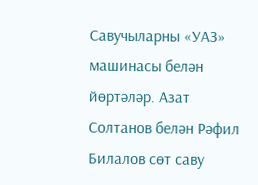Савучыларны «УАЗ» машинасы белән йөртәләр. Азат Солтанов белән Рәфил Билалов сөт саву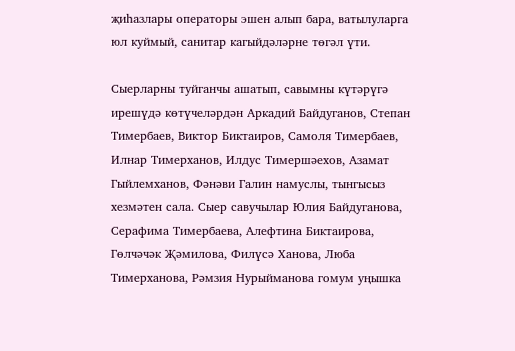җиһазлары операторы эшен алып бара, ватылуларга юл куймый, санитар кагыйдәләрне төгәл үти.

Сыерларны туйганчы ашатып, савымны күтәрүгә ирешүдә көтүчеләрдән Аркадий Байдуганов, Степан Тимербаев, Виктор Биктаиров, Самоля Тимербаев, Илнар Тимерханов, Илдус Тимершәехов, Азамат Гыйлемханов, Фәнәви Галин намуслы, тынгысыз хезмәтен сала. Сыер савучылар Юлия Байдуганова, Серафима Тимербаева, Алефтина Биктаирова, Гөлчәчәк Җәмилова, Филүсә Ханова, Люба Тимерханова, Рәмзия Нурыйманова гомум уңышка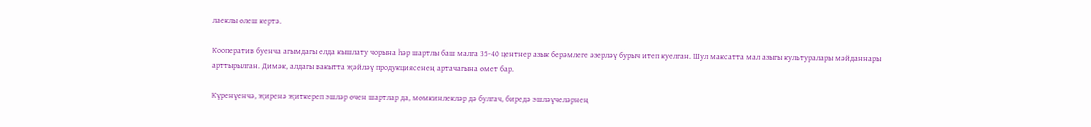лаеклы өлеш кертә.

Кооператив буенча агымдагы елда кышлату чорына һәр шартлы баш малга 35-40 центнер азык берәмлеге әзерләү бурыч итеп куелган. Шул максатта мал азыгы культуралары мәйданнары арттырылган. Димәк, алдагы вакытта җәйләү продукциясенең артачагына өмет бар.

Күренүенчә, җиренә җиткереп эшләр өчен шартлар да, мөмкинлекләр дә булгач, биредә эшләүчеләрнең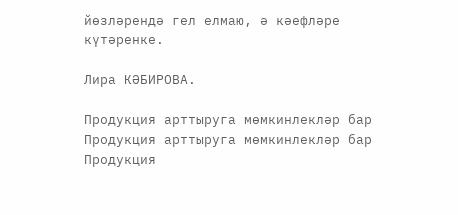йөзләрендә гел елмаю, ә кәефләре күтәренке.

Лира КӘБИРОВА.

Продукция арттыруга мөмкинлекләр бар
Продукция арттыруга мөмкинлекләр бар
Продукция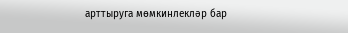арттыруга мөмкинлекләр бар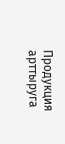Продукция арттыруга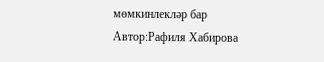мөмкинлекләр бар
Автор:Рафиля Хабирова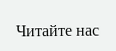Читайте нас